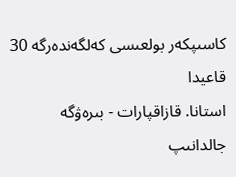كاسىپكەر بولعىسى كەلگەندەرگە 30 قاعيدا
استانا. قازاقپارات - بىرەۋگە جالدانىپ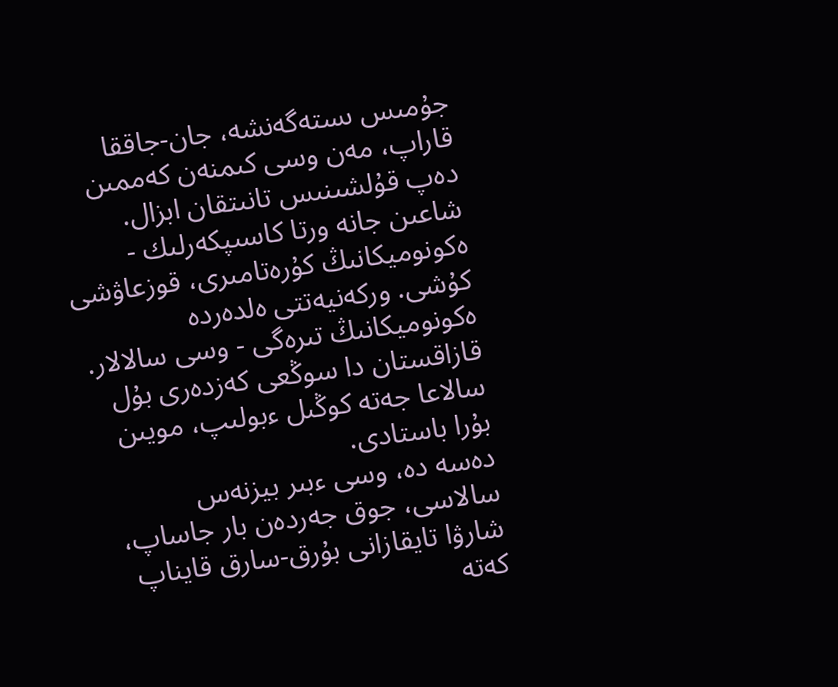جۇمىس ىستەگەنشە، جان-جاققا قاراپ، مەن وسى كىمنەن كەممىن دەپ قۇلشىنىس تانىتقان ابزال.
شاعىن جانە ورتا كاسىپكەرلىك - ەكونوميكانىڭ كۇرەتامىرى، قوزعاۋشى كۇشى. وركەنيەتتى ەلدەردە ەكونوميكانىڭ تىرەگى - وسى سالالار. قازاقستان دا سوڭعى كەزدەرى بۇل سالاعا جەتە كوڭىل ءبولىپ، مويىن بۇرا باستادى.
دەسە دە، وسى ءبىر بيزنەس سالاسى، جوق جەردەن بار جاساپ، شارۋا تايقازانى بۇرق-سارق قايناپ كەتە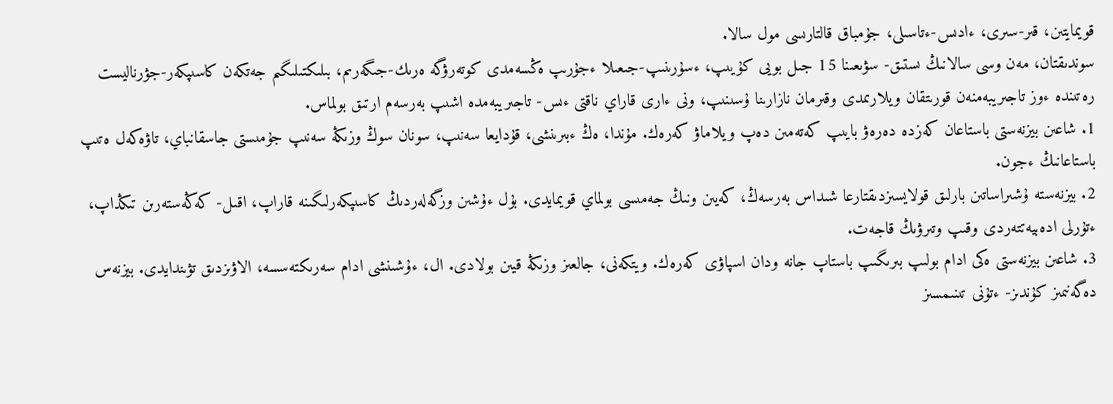قويمايتىن، قىر-سىرى، ءادىس-ءتاسىلى، جۇمباق قالتارىسى مول سالا.
سوندىقتان، مەن وسى سالانىڭ ىستىق- سۋىعىنا 15 جىل بويى كۇيىپ، ءسۇرىنىپ-جىعىلا ءجۇرىپ ەڭسەمدى كوتەرۋگە ەرىك-جىگەرىم، بىلىكتىلىگىم جەتكەن كاسىپكەر-جۋرناليست رەتىندە ءوز تاجىريبەمنەن قورىتقان ويلارىمدى وقىرمان نازارىنا ۇسىنىپ، ونى ءارى قاراي ناقتى ءىس- تاجىريبەمدە اشىپ بەرسەم ارتىق بولماس.
1. شاعىن بيزنەستى باستاعان كەزدە دەرەۋ بايىپ كەتەمىن دەپ ويلاماۋ كەرەك. مۇندا، ەڭ ءبىرىنشى، قۇدايعا سەنىپ، سونان سوڭ وزىڭە سەنىپ جۇمىستى جاسقانباي، تاۋەكەل ەتىپ باستاعانىڭ ءجون.
2. بيزنەستە ۇشىراساتىن بارلىق قولايسىزدىقتارعا شىداس بەرسەڭ، كەيىن ونىڭ جەمىسى بولماي قويمايدى. بۇل ءۇشىن وزگەلەردىڭ كاسىپكەرلىگىنە قاراپ، اقىل- كەڭەستەرىن تىڭداپ، ءتۇرلى ادەبيەتتەردى وقىپ وتىرۋىڭ قاجەت.
3. شاعىن بيزنەستى ەكى ادام بولىپ بىرىگىپ باستاپ جانە ودان اسپاۋى كەرەك. ويتكەنى، جالعىز وزىڭە قيىن بولادى. ال، ءۇشىنشى ادام سەرىكتەسسە، الاۋىزدىق تۋىندايدى. بيزنەس دەگەنىمىز كۇندىز- ءتۇنى تىنىمسىز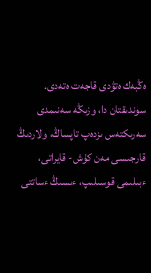ەڭبەك ەتۋدى قاجەت ەتەدى. سوندىقتان دا، وزىڭە سەنىمدى سەرىكتەس ىزدەپ تاپساڭ، ولاردىڭ قارجىسى مەن كۇش- قايراتى، ءبىلىمى قوسىلىپ، ءىسىڭ ءساتتى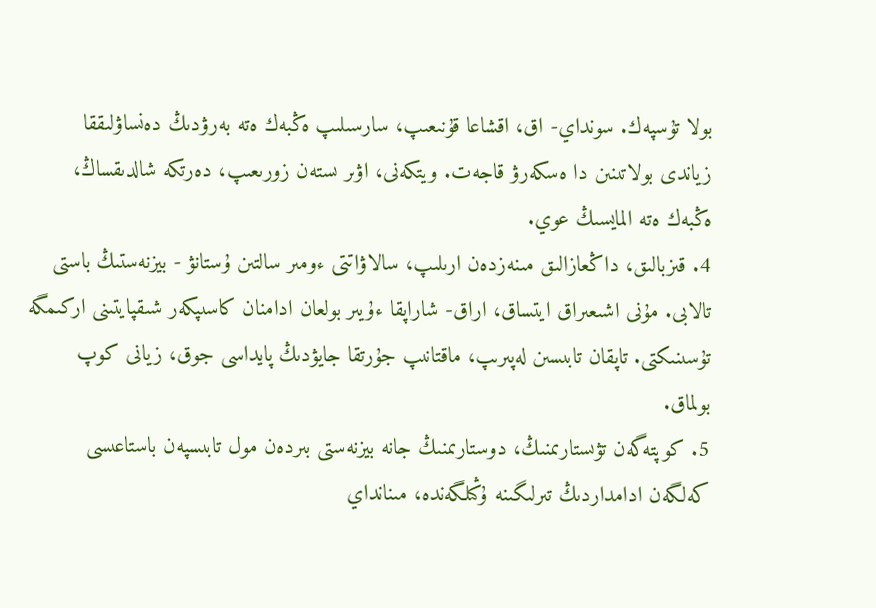بولا تۇسپەك. سونداي- اق، اقشاعا قۇنىعىپ، سارسىلىپ ەڭبەك ەتە بەرۋدىڭ دەنساۋلىققا زياندى بولاتىنىن دا ەسكەرۋ قاجەت. ويتكەنى، اۋىر ىستەن زورىعىپ، دەرتكە شالدىقساڭ، ەڭبەك ەتە المايسىڭ عوي.
4. قىزبالىق، داڭعازالىق مىنەزدەن ارىلىپ، سالاۋاتتى ءومىر سالتىن ۇستانۋ - بيزنەستىڭ باستى تالابى. مۇنى اشىعىراق ايتساق، اراق- شاراپقا ءۇيىر بولعان ادامنان كاسىپكەر شىقپايتىنى اركىمگە تۇسىنىكتى. تاپقان تابىسىن لەپىرىپ، ماقتانىپ جۇرتقا جايۋدىڭ پايداسى جوق، زيانى كوپ بولماق.
5. كوپتەگەن تۋىستارىمنىڭ، دوستارىمنىڭ جانە بيزنەستى بىردەن مول تابىسپەن باستاعىسى كەلگەن ادامداردىڭ تىرلىگىنە ۇڭىلگەندە، مىنانداي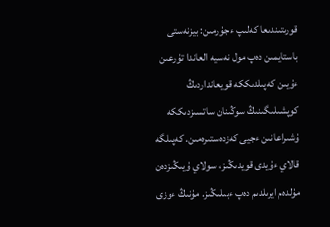قورىتىندىعا كەلىپ ءجۇرمىن: بيزنەستى باستايمىن دەپ مول نەسيە العاندا تۇرعىن ءۇيىن كەپىلدىككە قويعانداردىڭ كوپشىلىگىنىڭ سوڭىنان ساتسىزدىككە ۇشىراعانىن ءجيى كەزدەستىرەمىن. كەپىلگە قالاي ءۇيدى قويدىڭىز، سولاي ۇيىڭىزدەن مۇلدەم ايرىلدىم دەپ ءبىلىڭىز. مۇنىڭ ءوزى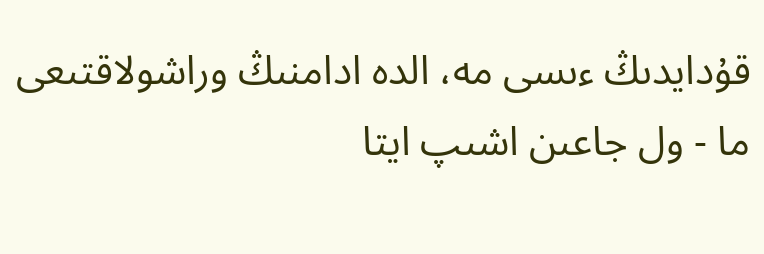قۇدايدىڭ ءىسى مە، الدە ادامنىڭ وراشولاقتىعى ما - ول جاعىن اشىپ ايتا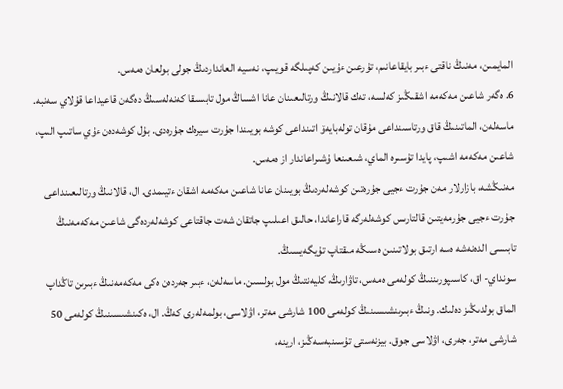المايمىن، مەنىڭ ناقتى ءبىر بايقاعانىم، تۇرعىن ءۇيىن كەپىلگە قويىپ، نەسيە العانداردىڭ جولى بولعان ەمەس.
6. ەگەر شاعىن مەكەمە اشقىڭىز كەلسە، تەك قالانىڭ ورتالىعىنان عانا اشساڭ مول تابىسقا كەنەلەسىڭ دەگەن قاعيداعا قۇلاي سەنبە. ماسەلەن، الماتىنىڭ قاق ورتاسىنداعى مۇقان تولەبايەۆ اتىنداعى كوشە بويىندا جۇرت سيرەك جۇرەدى. بۇل كوشەدەن ءۇي ساتىپ الىپ، شاعىن مەكەمە اشىپ، پايدا تۇسىرە الماي، شىعىنعا ۇشىراعاندار از ەمەس.
مەنىڭشە، بازارلار مەن جۇرت ءجيى جۇرەتىن كوشەلەردىڭ بويىنان عانا شاعىن مەكەمە اشقان ءتيىمدى. ال، قالانىڭ ورتالىعىنداعى جۇرت ءجيى جۇرمەيتىن قالتارىس كوشەلەرگە قاراعاندا، حالىق اعىلىپ جاتقان شەت جاقتاعى كوشەلەردەگى شاعىن مەكەمەنىڭ تابىسى الدەنەشە ەسە ارتىق بولاتىنىن ەسىڭە مىقتاپ تۇيگەيسىڭ.
سونداي- اق، كاسىپورىننىڭ كولەمى ەمەس، تاۋارىڭ، كليەنتىڭ مول بولسىن. ماسەلەن، ءبىر جەردەن ەكى مەكەمەنىڭ ءبىرىن تاڭداپ الماق بولدىڭىز دەلىك. ونىڭ ءبىرىنشىسىنىڭ كولەمى 100 شارشى مەتر، اۋلاسى، بولمەلەرى كەڭ. ال، ەكىنشىسىنىڭ كولەمى 50 شارشى مەتر، جەرى، اۋلاسى جوق. بيزنەستى تۇسىنبەسەڭىز، ارينە،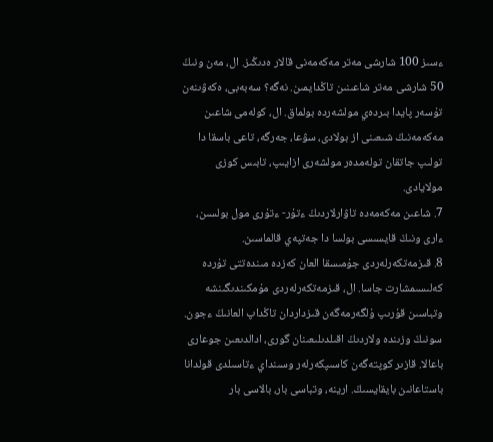ءسىز 100 شارشى مەتر مەكەمەنى قالار ەدىڭىز. ال، مەن ونىڭ 50 شارشى مەتر شاعىنىن تاڭدايمىن. نەگە؟ سەبەبى، ەكەۋىنەن تۇسەر پايدا بىردەي مولشەردە بولماق. ال، كولەمى شاعىن مەكەمەنىڭ شىعىنى از بولادى، سۋعا، جەرگە، تاعى باسقا دا تولىپ جاتقان تولەمدەر مولشەرى ازايىپ، تابىس كوزى مولايادى.
7. شاعىن مەكەمەدە تاۋارلاردىڭ ءتۇر- ءتۇرى مول بولسىن، ءارى ونىڭ قايسىسى بولسا دا جەتپەي قالماسىن.
8. قىزمەتكەرلەردى جۇمىسقا العان كەزدە مىندەتتى تۇردە كەلىسىمشارت جاسا. ال، قىزمەتكەرلەردى مۇمكىندىگىنشە وتباسىن قۇرىپ ۇلگەرمەگەن قىزداردان تاڭداپ العانىڭ ءجون. سونىڭ وزىندە ولاردىڭ اقىلدىلىعىنان گورى، ادالدىعىن جوعارى باعالا. قازىر كوپتەگەن كاسىپكەرلەر وسىنداي ءتاسىلدى قولدانا باستاعانىن بايقايسىڭ. ارينە، وتباسى بار، بالاسى بار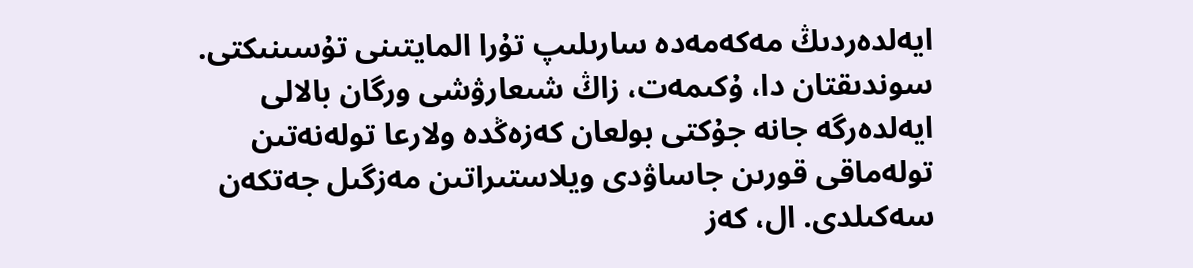ايەلدەردىڭ مەكەمەدە سارىلىپ تۇرا المايتىنى تۇسىنىكتى.
سوندىقتان دا، ۇكىمەت، زاڭ شىعارۋشى ورگان بالالى ايەلدەرگە جانە جۇكتى بولعان كەزەڭدە ولارعا تولەنەتىن تولەماقى قورىن جاساۋدى ويلاستىراتىن مەزگىل جەتكەن سەكىلدى. ال، كەز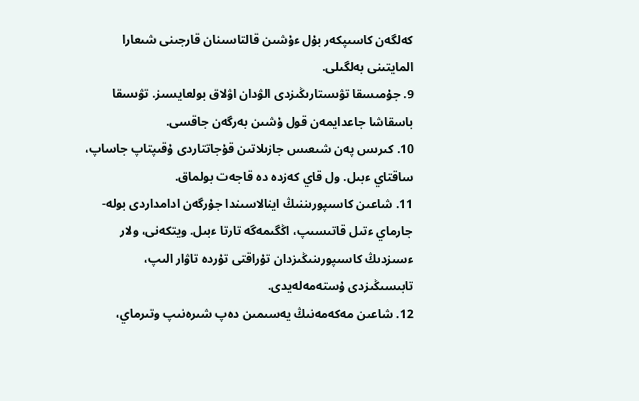كەلگەن كاسىپكەر بۇل ءۇشىن قالتاسىنان قارجىنى شىعارا المايتىنى بەلگىلى.
9. جۇمىسقا تۋىستارىڭىزدى الۋدان اۋلاق بولعايسىز. تۋىسقا باسقاشا جاعدايمەن قول ۇشىن بەرگەن جاقسى.
10. كىرىس پەن شىعىس جازىلاتىن قۇجاتتاردى ۇقىپتاپ جاساپ، ساقتاي ءبىل. ول قاي كەزدە دە قاجەت بولماق.
11. شاعىن كاسىپورىننىڭ اينالاسىندا جۇرگەن ادامداردى بولە-جارماي ءتىل قاتىسىپ، اڭگىمەگە تارتا ءبىل. ويتكەنى، ولار ءسىزدىڭ كاسىپورىنىڭىزدان تۇراقتى تۇردە تاۋار الىپ، تابىسىڭىزدى ۇستەمەلەيدى.
12. شاعىن مەكەمەنىڭ يەسىمىن دەپ شىرەنىپ وتىرماي،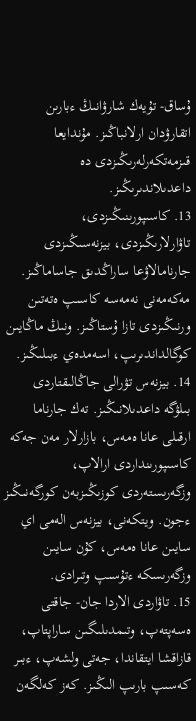ۇساق- تۇيەك شارۋانىڭ ءبارىن اتقارۋدان ارلانباڭىز. مۇندايعا قىزمەتكەرلەرىڭىزدى دە داعدىلاندىرىڭىز.
13. كاسىپورىنىڭىزدى، تاۋارلارىڭىزدى، بيزنەسىڭىزدى جارنامالاۋعا ساراڭدىق جاساماڭىز. مەكەمەنى نەمەسە كاسىپ ەتەتىن ورنىڭىزدى تازا ۇستاڭىز. ونىڭ ماڭايىن كوگالداندىرىپ، اسەمدەي ءبىلىڭىز.
14. بيزنەس تۋرالى جاڭالىقتاردى بىلۋگە داعدىلانىڭىز. تەك جارناما ارقىلى عانا ەمەس، بازارلار مەن جەكە كاسىپورىنداردى ارالاپ، وزگەرىستەردى كوزىڭىزبەن كورگەنىڭىز ءجون. ويتكەنى، بيزنەس الەمى اي سايىن عانا ەمەس، كۇن سايىن وزگەرىسكە ءتۇسىپ وتىرادى.
15. تاۋاردى الاردا جان- جاقتى ەسەپتەپ، وتىمدىلىگىن ساراپتاپ، قازاقشا ايتقاندا، جەتى ولشەپ، ءبىر كەسىپ بارىپ الىڭىز. كەز كەلگەن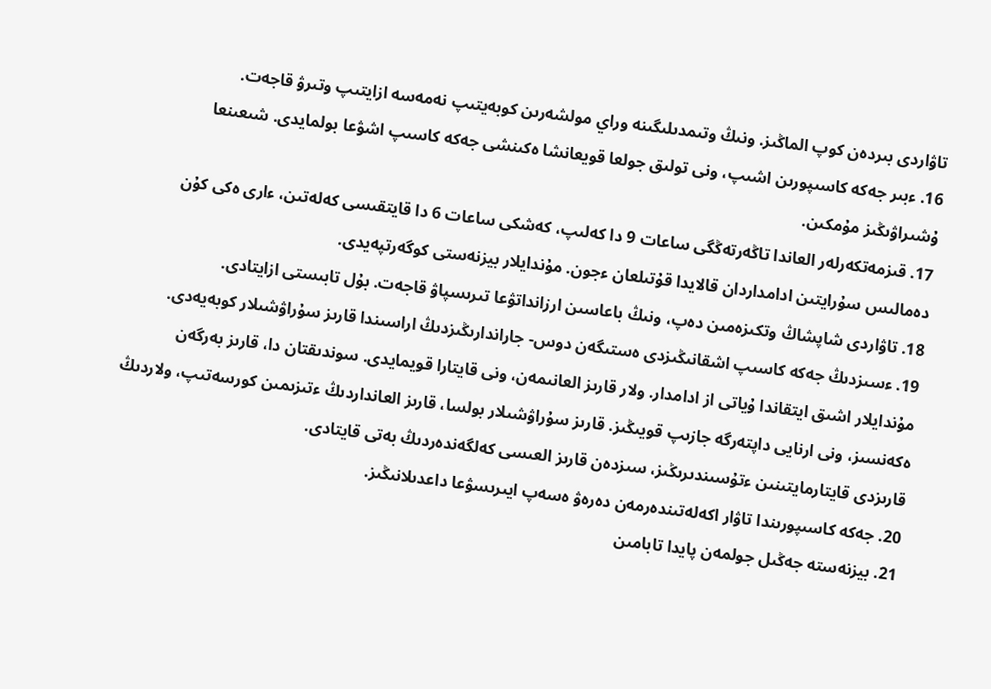تاۋاردى بىردەن كوپ الماڭىز. ونىڭ وتىمدىلىگىنە وراي مولشەرىن كوبەيتىپ نەمەسە ازايتىپ وتىرۋ قاجەت.
16. ءبىر جەكە كاسىپورىن اشىپ، ونى تولىق جولعا قويعانشا ەكىنشى جەكە كاسىپ اشۋعا بولمايدى. شىعىنعا ۇشىراۋىڭىز مۇمكىن.
17. قىزمەتكەرلەر العاندا تاڭەرتەڭگى ساعات 9 دا كەلىپ، كەشكى ساعات 6 دا قايتقىسى كەلەتىن، ءارى ەكى كۇن دەمالىس سۇرايتىن ادامداردان قالايدا قۇتىلعان ءجون. مۇندايلار بيزنەستى كوگەرتپەيدى.
18. تاۋاردى شاپشاڭ وتكىزەمىن دەپ، ونىڭ باعاسىن ارزانداتۋعا تىرىسپاۋ قاجەت. بۇل تابىستى ازايتادى.
19. ءسىزدىڭ جەكە كاسىپ اشقانىڭىزدى ەستىگەن دوس- جاراندارىڭىزدىڭ اراسىندا قارىز سۇراۋشىلار كوبەيەدى. مۇندايلار اشىق ايتقاندا ۇياتى از ادامدار. ولار قارىز العانىمەن، ونى قايتارا قويمايدى. سوندىقتان دا، قارىز بەرگەن ەكەنسىز، ونى ارنايى داپتەرگە جازىپ قويىڭىز. قارىز سۇراۋشىلار بولسا، قارىز العانداردىڭ ءتىزىمىن كورسەتىپ، ولاردىڭ قارىزدى قايتارمايتىنىن ءتۇسىندىرىڭىز، سىزدەن قارىز العىسى كەلگەندەردىڭ بەتى قايتادى.
20. جەكە كاسىپورىندا تاۋار اكەلەتىندەرمەن دەرەۋ ەسەپ ايىرىسۋعا داعدىلانىڭىز.
21. بيزنەستە جەڭىل جولمەن پايدا تابامىن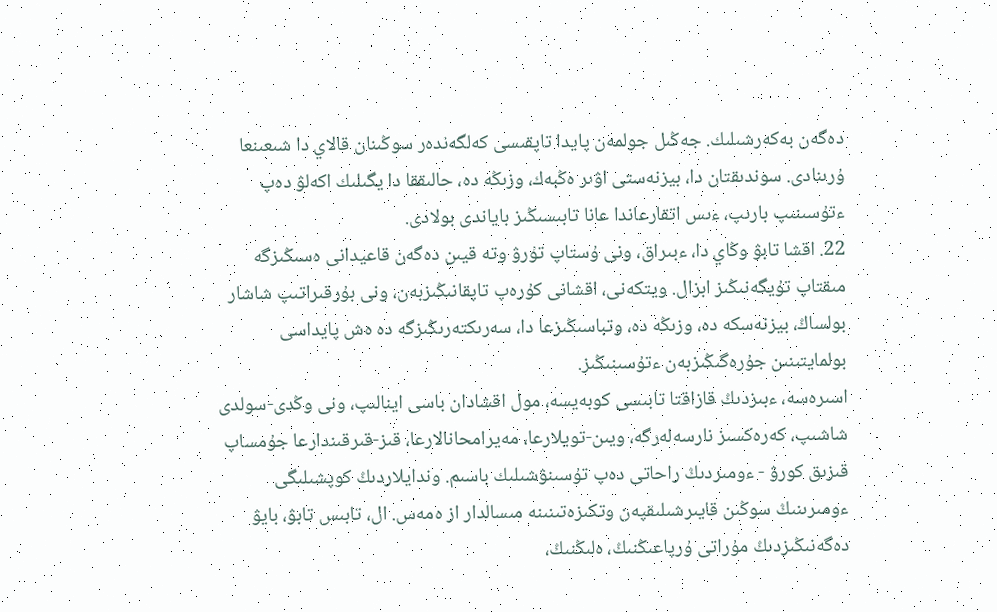دەگەن بەكەرشىلىك. جەڭىل جولمەن پايدا تاپقىسى كەلگەندەر سوڭىنان قالاي دا شىعىنعا ۇرىنادى. سوندىقتان دا، بيزنەستى اۋىر ەڭبەك، وزىڭە دە، حالىققا دا يگىلىك اكەلۋ دەپ ءتۇسىنىپ بارىپ، ءىس اتقارعاندا عانا تابىسىڭىز باياندى بولادى.
22. اقشا تابۋ وڭاي دا، ءبىراق، ونى ۇستاپ تۇرۋ وتە قيىن دەگەن قاعيدانى ەسىڭىزگە مىقتاپ تۇيگەنىڭىز ابزال. ويتكەنى، اقشانى كۇرەپ تاپقانىڭىزبەن، ونى بۇرقىراتىپ شاشار بولساڭ، بيزنەسكە دە، وزىڭە دە، وتباسىڭىزعا دا، سەرىكتەرىڭىزگە دە ەش پايداسى بولمايتىنىن جۇرەگىڭىزبەن ءتۇسىنىڭىز.
اسىرەسە، ءبىزدىڭ قازاقتا تابىسى كوبەيسە، مول اقشادان باسى اينالىپ، ونى وڭدى-سولدى شاشىپ، كەرەكسىز نارسەلەرگە، ويىن-تويلارعا، مەيرامحانالارعا، قىز-قىرقىندارعا جۇمساپ قىزىق كورۋ - ءومىردىڭ راحاتى دەپ تۇسىنۋشىلىك باسىم. وندايلاردىڭ كوپشىلىگى ءومىرىنىڭ سوڭىن قايىرشىلىقپەن وتكىزەتىنىنە مىسالدار از ەمەس. ال، تابىس تابۋ، بايۋ دەگەنىڭىزدىڭ مۇراتى ۇرپاعىڭنىڭ، ەلىڭنىڭ،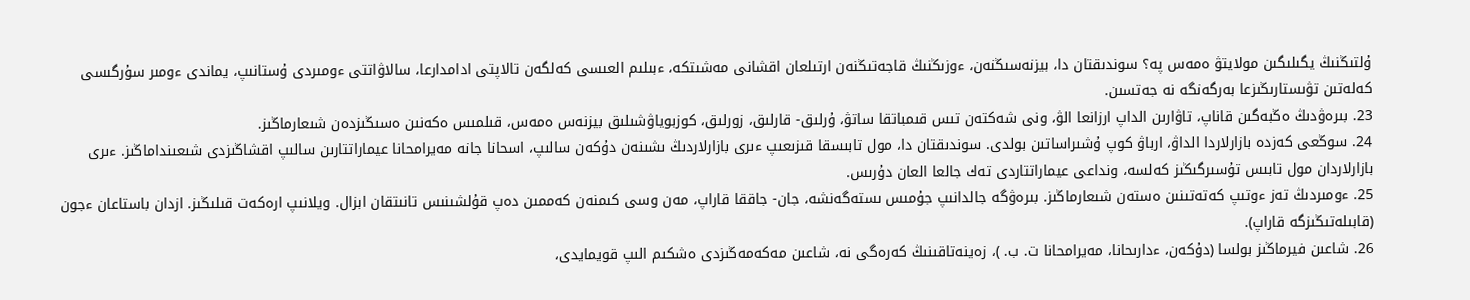ۇلتىڭنىڭ يگىلىگىن مولايتۋ ەمەس پە؟ سوندىقتان دا، بيزنەسىڭنەن، ءوزىڭنىڭ قاجەتىڭنەن ارتىلعان اقشانى مەشىتكە، ءبىلىم العىسى كەلگەن تالاپتى ادامدارعا، سالاۋاتتى ءومىردى ۇستانىپ، يماندى ءومىر سۇرگىسى كەلەتىن تۋىستارىڭىزعا بەرگەنگە نە جەتسىن.
23. بىرەۋدىڭ ەڭبەگىن قاناپ، تاۋارىن الداپ ارزانعا الۋ، ونى شەكتەن تىس قىمباتقا ساتۋ، ۇرلىق- قارلىق، زورلىق، كوزبوياۋشىلىق بيزنەس ەمەس، قىلمىس ەكەنىن ەسىڭىزدەن شىعارماڭىز.
24. سوڭعى كەزدە بازارلاردا الداۋ، ارباۋ كوپ ۇشىراساتىن بولدى. سوندىقتان دا، مول تابىسقا قىزىعىپ ءىرى بازارلاردىڭ ىشىنەن دۇكەن سالىپ، اسحانا جانە مەيرامحانا عيماراتتارىن سالىپ اقشاڭىزدى شىعىنداماڭىز. ءىرى بازارلاردان مول تابىس تۇسىرگىڭىز كەلسە، ونداعى عيماراتتاردى تەك جالعا العان دۇرىس.
25. ءومىردىڭ تەز ءوتىپ كەتەتىنىن ەستەن شىعارماڭىز. بىرەۋگە جالدانىپ جۇمىس ىستەگەنشە، جان- جاققا قاراپ، مەن وسى كىمنەن كەممىن دەپ قۇلشىنىس تانىتقان ابزال. ويلانىپ ارەكەت قىلىڭىز. ازدان باستاعان ءجون (قابىلەتىڭىزگە قاراپ).
26. شاعىن فيرماڭىز بولسا (دۇكەن، ءدارىحانا، مەيرامحانا ت. ب. )، زەينەتاقىنىڭ كەرەگى نە، شاعىن مەكەمەڭىزدى ەشكىم الىپ قويمايدى،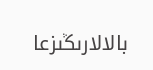بالالارىڭىزعا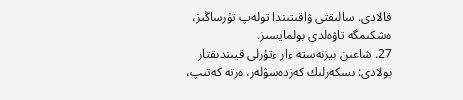قالادى. سالىقتى ۋاقىتىندا تولەپ تۇرساڭىز، ەشكىمگە تاۋەلدى بولمايسىز.
27. شاعىن بيزنەستە ءار ءتۇرلى قيىندىقتار بولادى: ىسكەرلىك كەزدەسۋلەر، ەرتە كەتىپ،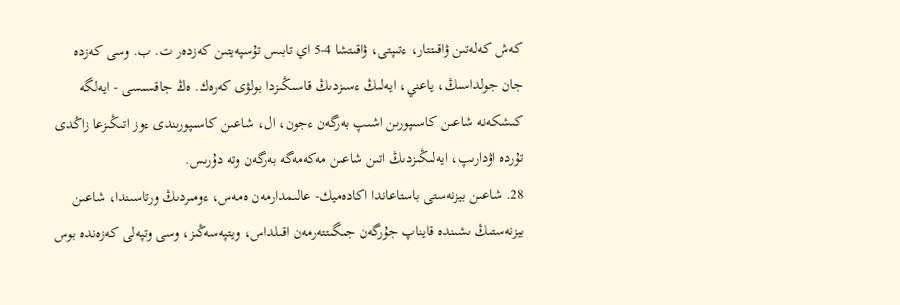كەش كەلەتىن ۋاقىتتار، ءتىپتى، ۋاقىتشا 4-5 اي تابىس تۇسپەيتىن كەزدەر ت. ب. وسى كەزدە جان جولداسىڭ، ياعني، ايەلىڭ ءسىزدىڭ قاسىڭىزدا بولۋى كەرەك. ەڭ جاقسىسى - ايەلگە كىشكەنە شاعىن كاسىپورىن اشىپ بەرگەن ءجون، ال، شاعىن كاسىپورىندى ءوز اتىڭىزعا زاڭدى تۇردە اۋدارىپ، ايەلىڭىزدىڭ اتىن شاعىن مەكەمەگە بەرگەن وتە دۇرىس.
28. شاعىن بيزنەستى باستاعاندا اكادەميك- عالىمدارمەن ەمەس، ءومىردىڭ ورتاسىندا، شاعىن بيزنەستىڭ ىشىندە قايناپ جۇرگەن جىگىتتەرمەن اقىلداس، ويتپەسەڭىز، وسى وتپەلى كەزەندە بوس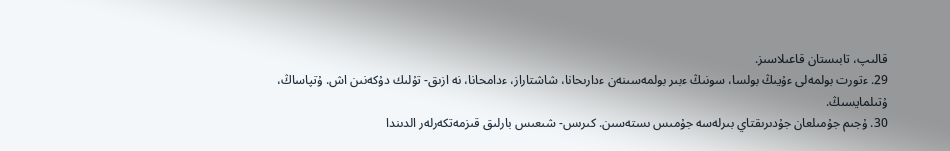قالىپ، تابىستان قاعىلاسىز.
29. ءتورت بولمەلى ءۇيىڭ بولسا، سونىڭ ءبىر بولمەسىنەن ءدارىحانا، شاشتاراز، ءدامحانا، نە ازىق- تۇلىك دۇكەنىن اش. ۇتپاساڭ، ۇتىلمايسىڭ.
30. ۇجىم جۇمىلعان جۇدىرىقتاي بىرلەسە جۇمىس ىستەسىن. كىرىس- شىعىس بارلىق قىزمەتكەرلەر الدىندا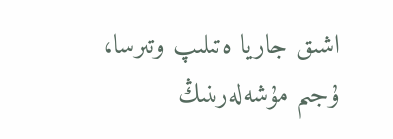اشىق جاريا ەتىلىپ وتىرسا، ۇجىم مۇشەلەرىنىڭ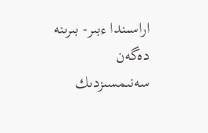اراسىندا ءبىر- بىرىنە دەگەن سەنىمسىزدىك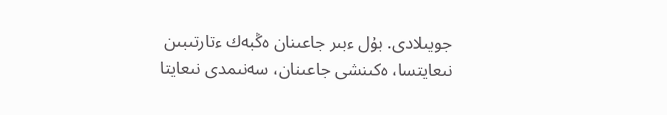جويىلادى. بۇل ءبىر جاعىنان ەڭبەك ءتارتىبىن نىعايتسا، ەكىنشى جاعىنان، سەنىمدى نىعايتا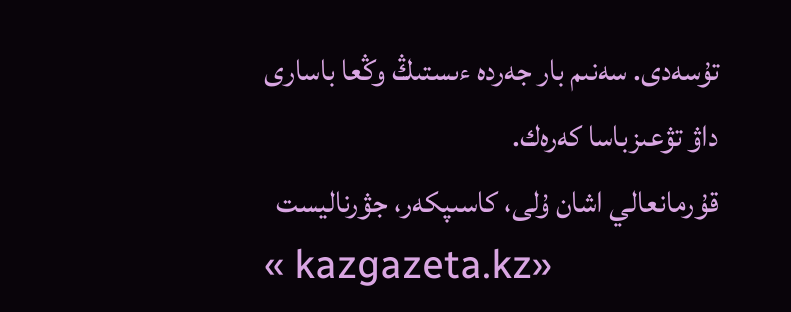تۇسەدى. سەنىم بار جەردە ءىستىڭ وڭعا باسارى داۋ تۋعىزباسا كەرەك.
قۇرمانعالي اشان ۇلى، كاسىپكەر، جۋرناليست
« kazgazeta.kz»